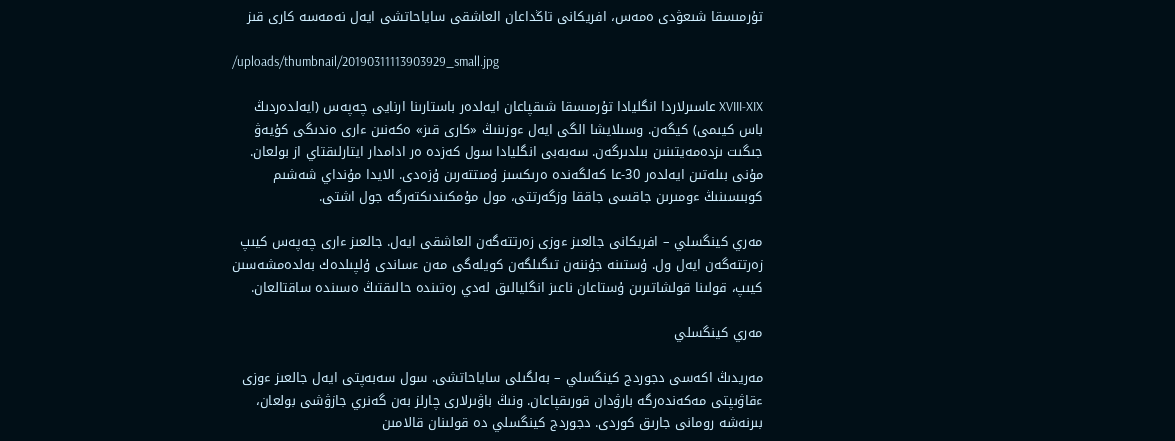تۇرمىسقا شىعۋدى ەمەس، افريكانى تاڭداعان العاشقى ساياحاتشى ايەل نەمەسە كارى قىز

/uploads/thumbnail/20190311113903929_small.jpg

XVIII-XIX عاسىرلاردا انگليادا تۇرمىسقا شىقپاعان ايەلدەر باستارىنا ارنايى چەپەس (ايەلدەردىڭ باس كيىمى) كيگەن. وسىلايشا الگى ايەل ءوزىنىڭ «كارى قىز» ەكەنىن ءارى ەندىگى كۇيەۋ جىگىت ىزدەمەيتىنىن بىلدىرگەن. سەبەبى انگليادا سول كەزدە ەر ادامدار ايتارلىقتاي از بولعان. مۇنى بىلەتىن ايەلدەر 30-عا كەلگەندە ەرىكسىز ۇمىتتەرىن ۇزەدى. الايدا مۇنداي شەشىم كوبىسىنىڭ ءومىرىن جاقسى جاققا وزگەرتتى، مول مۇمكىندىكتەرگە جول اشتى.

مەري كينگسلي – افريكانى جالعىز ءوزى زەرتتەگەن العاشقى ايەل. جالعىز ءارى چەپەس كيىپ زەرتتەگەن ايەل ول. ۇستىنە جۇننەن تىگىلگەن كويلەگى مەن ءساندى ۇلپىلدەك بەلدەمشەسىن كيىپ، قولىنا قولشاتىرىن ۇستاعان ناعىز انگليالىق لەدي رەتىندە حالىقتىڭ ەسىندە ساقتالعان.

مەري كينگسلي

مەريدىڭ اكەسى دجوردج كينگسلي – بەلگىلى ساياحاتشى. سول سەبەپتى ايەل جالعىز ءوزى ءقاۋىپتى مەكەندەرگە بارۋدان قورىقپاعان. ونىڭ باۋىرلارى چارلز بەن گەنري جازۋشى بولعان، بىرنەشە رومانى جارىق كوردى. دجوردج كينگسلي دە قولىنان قالامىن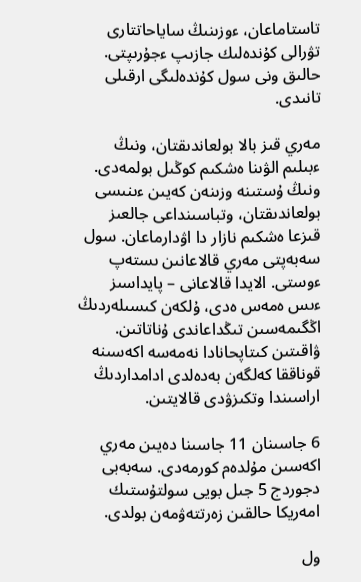تاستاماعان، ءوزىنىڭ ساياحاتتارى تۋرالى كۇندەلىك جازىپ ءجۇرىپتى. حالىق ونى سول كۇندەلىگى ارقىلى تانىدى.

مەري قىز بالا بولعاندىقتان، ونىڭ ءبىلىم الۋىنا ەشكىم كوڭىل بولمەدى. ونىڭ ۇستىنە وزىنەن كەيىن ءىنىسى بولعاندىقتان، وتباسىنداعى جالعىز قىزعا ەشكىم نازار دا اۋدارماعان. سول سەبەپتى مەري قالاعانىن ىستەپ ءوستى. الايدا قالاعانى – پايداسىز ءىس ەمەس ەدى، ۇلكەن كىسىلەردىڭ اڭگىمەسىن تىڭداعاندى ۇناتاتىن. ۋاقىتىن كىتاپحانادا نەمەسە اكەسىنە قوناققا كەلگەن بەدەلدى ادامداردىڭ اراسىندا وتكىزۋدى قالايتىن.

6 جاسىنان 11 جاسىنا دەيىن مەري اكەسىن مۇلدەم كورمەدى. سەبەبى دجوردج 5 جىل بويى سولتۇستىك امەريكا حالقىن زەرتتەۋمەن بولدى.

ول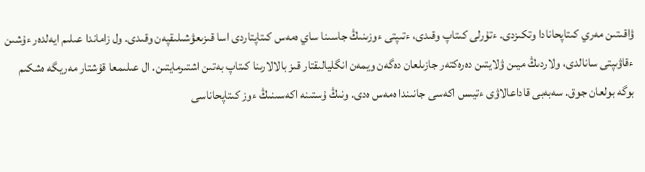ۋاقىتىن مەري كىتاپحانادا وتكىزدى. ءتۇرلى كىتاپ وقىدى، ءتىپتى ءوزىنىڭ جاسىنا ساي ەمەس كىتاپتاردى اسا قىزىعۋشىلىقپەن وقىدى. ول زاماندا عىلىم ايەلدەر ءۇشىن ءقاۋىپتى سانالدى، ولاردىڭ ميىن ۋلايتىن دەرەكتەر جازىلعان دەگەن ويمەن انگليالىقتار قىز بالالارىنا كىتاپ بەتىن اشتىرمايتىن. ال عىلىمعا قۇشتار مەريگە ەشكىم بوگە بولعان جوق. سەبەبى قاداعالاۋى ءتيىس اكەسى جانىندا ەمەس ەدى. ونىڭ ۇستىنە اكەسىنىڭ ءوز كىتاپحاناسى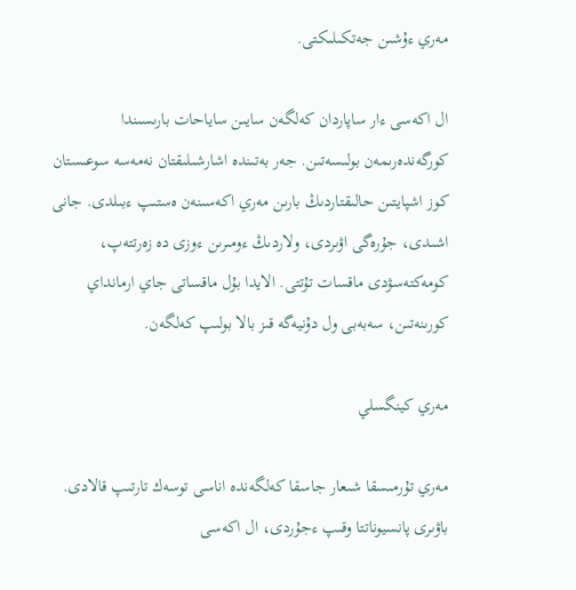مەري ءۇشىن جەتكىلىكتى.

ال اكەسى ءار ساپاردان كەلگەن سايىن ساياحات بارىسىندا كورگەندەرىمەن بولىسەتىن. جەر بەتىندە اشارشىلىقتان نەمەسە سوعىستان كوز اشپايتىن حالىقتاردىڭ بارىن مەري اكەسىنەن ەستىپ ءبىلدى. جانى اشىدى، جۇرەگى اۋىردى، ولاردىڭ ءومىرىن ءوزى دە زەرتتەپ، كومەكتەسۋدى ماقسات تۇتتى. الايدا بۇل ماقساتى جاي ارمانداي كورىنەتىن، سەبەبى ول دۇنيەگە قىز بالا بولىپ كەلگەن.

مەري كينگسلي

مەري تۇرمىسقا شىعار جاسقا كەلگەندە اناسى توسەك تارتىپ قالادى. باۋىرى پانسيوناتتا وقىپ ءجۇردى، ال اكەسى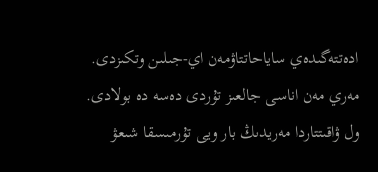ادەتتەگىدەي ساياحاتتاۋمەن اي-جىلىن وتكىزدى. مەري مەن اناسى جالعىز تۇردى دەسە دە بولادى. ول ۋاقىتتاردا مەريدىڭ بار ويى تۇرمىسقا شىعۋ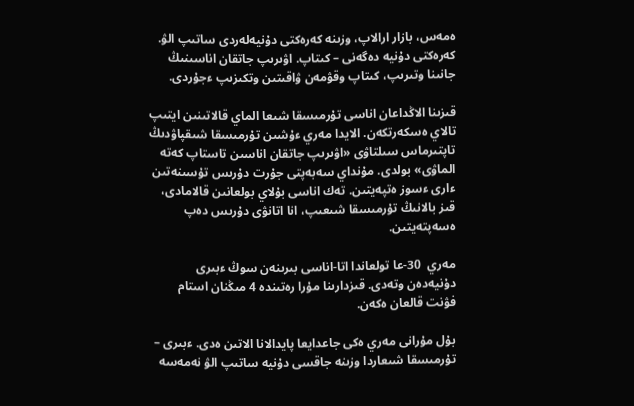ەمەس، بازار ارالاپ، وزىنە كەرەكتى دۇنيەلەردى ساتىپ الۋ. كەرەكتى دۇنيە دەگەنى – كىتاپ. اۋىرىپ جاتقان اناسىنىڭ جانىنا وتىرىپ، كىتاپ وقۋمەن ۋاقىتىن وتكىزىپ ءجۇردى.

قىزىنا الاڭداعان اناسى تۇرمىسقا شىعا الماي قالاتىنىن ايتىپ تالاي ەسكەرتكەن. الايدا مەري ءۇشىن تۇرمىسقا شىقپاۋدىڭ تاپتىرماس سىلتاۋى «اۋىرىپ جاتقان اناسىن تاستاپ كەتە الماۋى» بولدى. مۇنداي سەبەپتى جۇرت دۇرىس تۇسىنەتىن ءارى ءسوز ەتپەيتىن. تەك اناسى بۇلاي بولعانىن قالامادى، قىز بالانىڭ تۇرمىسقا شىعىپ، انا اتانۋى دۇرىس دەپ ەسەپتەيتىن.

مەري  30-عا تولعاندا اتا-اناسى بىرىنەن سوڭ ءبىرى دۇنيەدەن وتەدى. قىزدارىنا مۇرا رەتىندە 4 مىڭنان استام فۋنت قالعان ەكەن.

بۇل مۇرانى مەري ەكى جاعدايعا پايدالانا الاتىن ەدى. ءبىرى – تۇرمىسقا شىعاردا وزىنە جاقسى دۇنيە ساتىپ الۋ نەمەسە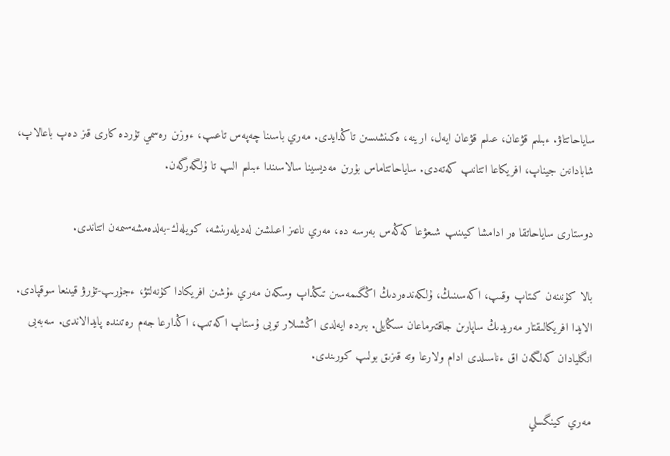ساياحاتتاۋ. ءبىلىم قۋعان، عىلىم قۋعان ايەل، ارينە، ەكىنشىسىن تاڭدايدى. مەري باسىنا چەپەس تاعىپ، ءوزىن رەسمي تۇردە كارى قىز دەپ باعالاپ، شابادانىن جيناپ، افريكاعا اتتانىپ كەتەدى. ساياحاتتاماس بۇرىن مەديسينا سالاسىندا ءبىلىم الىپ تا ۇلگەرگەن.

دوستارى ساياحاتقا ەر ادامشا كيىنىپ شىعۋعا كەڭەس بەرسە دە، مەري ناعىز اعىلشىن لەديلەرىنشە، كويلەك-بەلدەمشەسىمەن اتتاندى.

بالا كۇنىنەن كىتاپ وقىپ، اكەسىنىڭ، ۇلكەندەردىڭ اڭگىمەسىن تىڭداپ وسكەن مەري ءۇشىن افريكادا كۇنەلتۋ، ءجۇرىپ-تۇرۋ قيىنعا سوقپادى. الايدا افريكالىقتار مەريدىڭ ساپارىن جاقتىرماعان سىڭايلى. بىردە ايەلدى اڭشىلار توبى ۇستاپ اكەتىپ، اڭدارعا جەم رەتىندە پايدالاندى. سەبەبى انگليادان كەلگەن اق ءناسىلدى ادام ولارعا وتە قىزىق بولىپ كورىندى.

مەري كينگسلي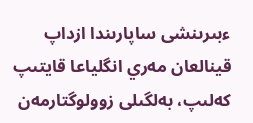ءبىرىنشى ساپارىندا ازداپ قينالعان مەري انگلياعا قايتىپ كەلىپ، بەلگىلى زوولوگتارمەن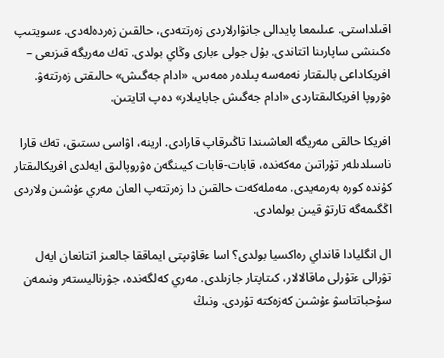اقىلداستى. عىلىمعا پايدالى جانۋارلاردى زەرتتەدى، حالقىن زەردەلەدى. ءسويتىپ ەكىنشى ساپارىنا اتتاندى. بۇل جولى ءبارى وڭاي بولدى. تەك مەريگە قىزىعى – افريكاداعى بالىقتار نەمەسە پىلدەر ەمەس، «ادام جەگىش» حالىقتى زەرتتەۋ. ەۋروپا افريكالىقتاردى «ادام جەگىش جابايىلار» دەپ اتايتىن.

افريكا حالقى مەريگە العاشىندا تاڭىرقاپ قارادى. ارينە، اۋاسى ىستىق، تەك قارا ناسىلدىلەر تۇراتىن مەكەندە، قابات-قابات كيىنگەن ەۋروپالىق ايەلدى افريكالىقتار كۇندە كورە بەرمەيدى. مەملەكەت حالقىن دا زەرتتەپ العان مەري ءۇشىن ولاردى اڭگىمەگە تارتۋ قيىن بولمادى.

ال انگليادا قانداي رەاكسيا بولدى؟ اسا ءقاۋىپتى ايماققا جالعىز اتتانعان ايەل تۋرالى ءتۇرلى ماقالالار، كىتاپتار جازىلدى. مەري كەلگەندە، جۋرناليستەر ونىمەن سۇحباتتاسۋ ءۇشىن كەزەكتە تۇردى. ونىڭ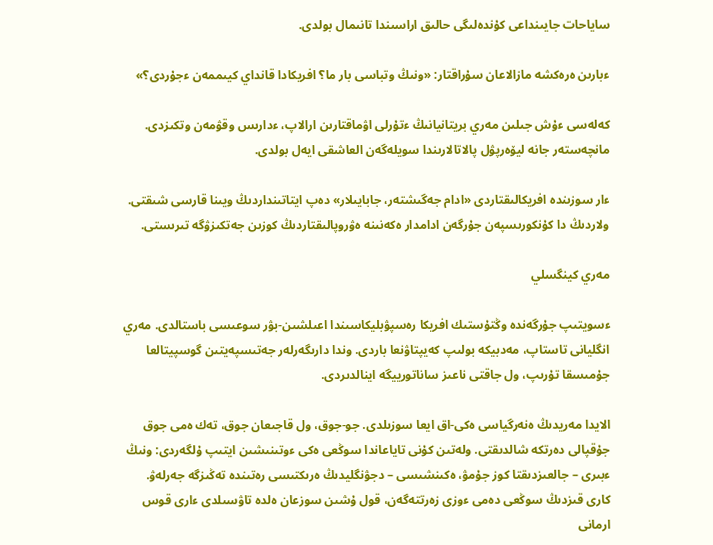ساياحات جايىنداعى كۇندەلىگى حالىق اراسىندا تانىمال بولدى.

ءبارىن ەرەكشە مازالاعان سۇراقتار: «ونىڭ وتباسى بار ما؟ افريكادا قانداي كيىممەن ءجۇردى؟»

كەلەسى ءۇش جىلىن مەري بريتانيانىڭ ءتۇرلى اۋماقتارىن ارالاپ، ءدارىس وقۋمەن وتكىزدى. مانچەستەر جانە ليۆەرپۋل پالاتالارىندا سويلەگەن العاشقى ايەل بولدى.

ءار سوزىندە افريكالىقتاردى «ادام جەگىشتەر، جابايىلار» دەپ ايتاتىنداردىڭ ويىنا قارسى شىقتى. ولاردىڭ دا كۇنكورىسپەن جۇرگەن ادامدار ەكەنىنە ەۋروپالىقتاردىڭ كوزىن جەتكىزۋگە تىرىستى.

مەري كينگسلي

ءسويتىپ جۇرگەندە وڭتۇستىك افريكا رەسپۋبليكاسىندا اعىلشىن-بۋر سوعىسى باستالدى. مەري انگليانى تاستاپ، مەدبيكە بولىپ كەيپتاۋنعا باردى. وندا دارىگەرلەر جەتىسپەيتىن گوسپيتالعا جۇمىسقا تۇرىپ، ول جاقتى ناعىز ساناتورييگە اينالدىردى.

الايدا مەريدىڭ ەنەرگياسى ەكى-اق ايعا سوزىلدى. جو-جوق، ول قاجىعان جوق، تەك ەمى جوق جۇقپالى دەرتكە شالدىقتى. ولەتىن كۇنى تاياعاندا سوڭعى ەكى ءوتىنىشىن ايتىپ ۇلگەردى: ونىڭ ءبىرى – جالعىزدىقتا كوز جۇمۋ، ەكىنشىسى – دجۋنگليدىڭ ەرىكتىسى رەتىندە تەڭىزگە جەرلەۋ. كارى قىزدىڭ سوڭعى دەمى ءوزى زەرتتەگەن، قول ۇشىن سوزعان ەلدە تاۋسىلدى ءارى قوس ارمانى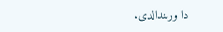دا ورىندالدى.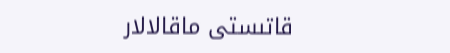قاتىستى ماقالالار